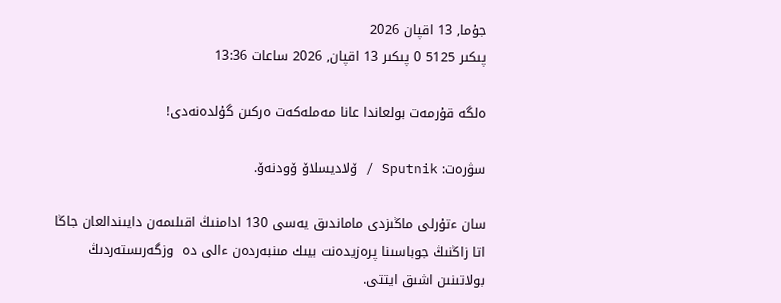جۇما, 13 اقپان 2026
پىكىر 5125 0 پىكىر 13 اقپان, 2026 ساعات 13:36

ەلگە قۇرمەت بولعاندا عانا مەملەكەت ەركىن گۇلدەنەدى!

سۋرەت: Sputnik / ۆلاديسلاۆ ۆودنەۆ.

سان ءتۇرلى ماڭىزدى ماماندىق يەسى 130 ادامنىڭ اقىلىمەن دايىندالعان جاڭا اتا زاڭنىڭ جوباسىنا پرەزيدەنت بيىك مىنبەردەن ءالى دە  وزگەرىستەردىڭ بولاتىنىن اشىق ايتتى.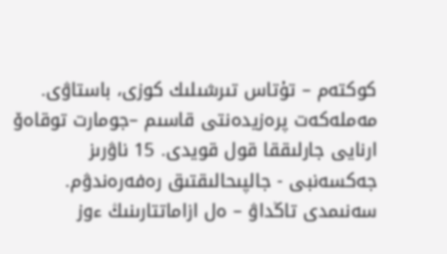كوكتەم – تۇتاس تىرشىلىك كوزى، باستاۋى. مەملەكەت پرەزيدەنتى قاسىم –جومارت توقاەۆ ارنايى جارلىققا قول قويدى. 15 ناۋرىز جەكسەنبى - جالپىحالىقتىق رەفەرەندۋم. سەنىمدى تاڭداۋ – ەل ازاماتتارىنىڭ ءوز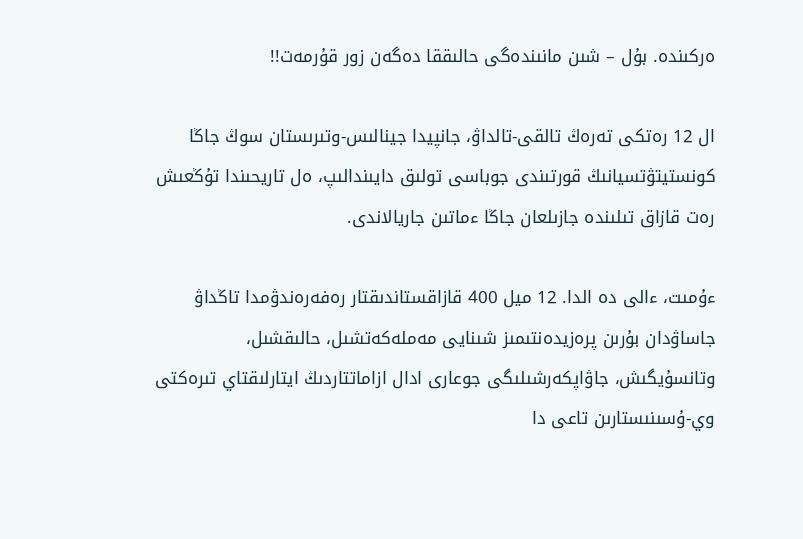ەركىندە. بۇل – شىن مانىندەگى حالىققا دەگەن زور قۇرمەت!!

ال 12 رەتكى تەرەڭ تالقى-تالداۋ، جانپيدا جينالىس-وتىرىستان سوڭ جاڭا كونستيتۋتسيانىڭ قورتىندى جوباسى تولىق دايىندالىپ، ەل تاريحىندا تۇڭعىش رەت قازاق تىلىندە جازىلعان جاڭا ءماتىن جاريالاندى.

ءۇمىت، ءالى دە الدا. 12 ميل 400 قازاقستاندىقتار رەفەرەندۋمدا تاڭداۋ جاساۋدان بۇرىن پرەزيدەنتىمىز شىنايى مەملەكەتشىل، حالىقشىل، وتانسۇيگىش، جاۋاپكەرشىلىگى جوعارى ادال ازاماتتاردىڭ ايتارلىقتاي تىرەكتى  وي-ۇسىنىستارىن تاعى دا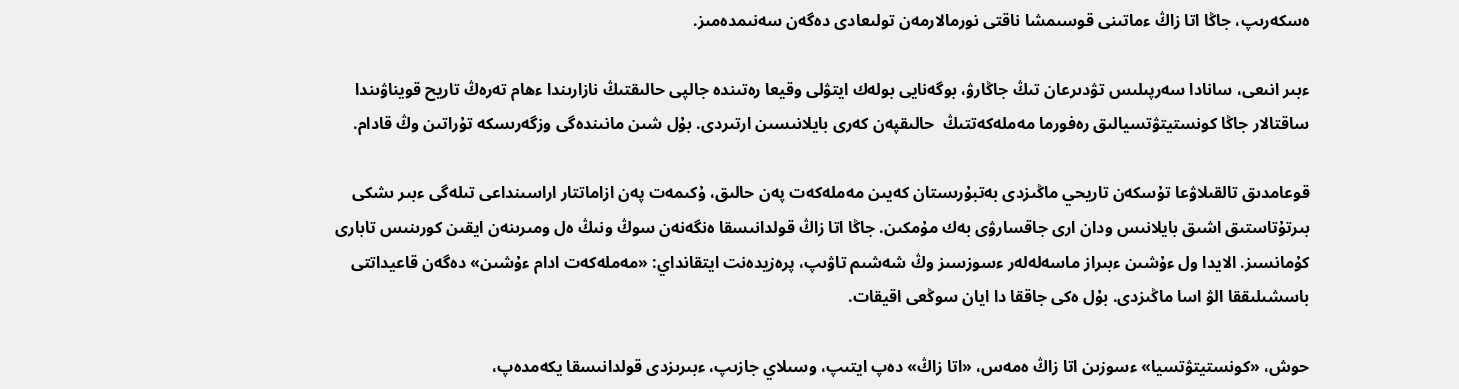ەسكەرىپ، جاڭا اتا زاڭ ءماتىنى قوسىمشا ناقتى نورمالارمەن تولىعادى دەگەن سەنىمدەمىز.

ءبىر انىعى، سانادا سەرپىلىس تۋدىرعان تىڭ جاڭارۋ، بوگەنايى بولەك ايتۋلى وقيعا رەتىندە جالپى حالىقتىڭ نازارىندا ءھام تەرەڭ تاريح قويناۋىندا ساقتالار جاڭا كونستيتۋتسيالىق رەفورما مەملەكەتتىڭ  حالىقپەن كەرى بايلانىسىن ارتىردى. بۇل شىن مانىندەگى وزگەرىسكە تۇراتىن وڭ قادام.

قوعامدىق تالقىلاۋعا تۇسكەن تاريحي ماڭىزدى بەتبۇرىستان كەيىن مەملەكەت پەن حالىق، ۇكىمەت پەن ازاماتتار اراسىنداعى تىلەگى ءبىر ىشكى بىرتۇتاستىق اشىق بايلانىس ودان ارى جاقسارۋى بەك مۇمكىن. جاڭا اتا زاڭ قولدانىسقا ەنگەنەن سوڭ ونىڭ ەل ومىرىنەن ايقىن كورىنىس تابارى كۇمانسىز. الايدا ول ءۇشىن ءبىراز ماسەلەلەر ءسوزسىز وڭ شەشىم تاۋىپ، پرەزيدەنت ايتقانداي: «مەملەكەت ادام ءۇشىن» دەگەن قاعيداتتى باسشىلىققا الۋ اسا ماڭىزدى. بۇل ەكى جاققا دا ايان سوڭعى اقيقات.

حوش، «كونستيتۋتسيا» ءسوزىن اتا زاڭ ەمەس، «اتا زاڭ» دەپ ايتىپ، وسىلاي جازىپ، ءبىرىزدى قولدانىسقا يكەمدەپ،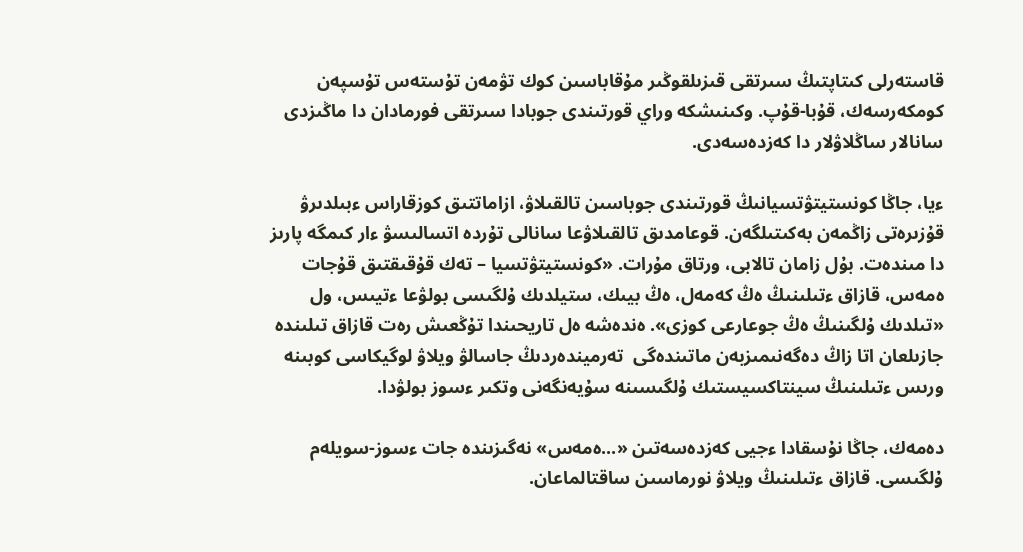قاستەرلى كىتاپتىڭ سىرتقى قىزىلقوڭىر مۇقاباسىن كوك تۋمەن تۇستەس تۇسپەن كومكەرسەك، قۇبا-قۇپ. وكىنىشكە وراي قورتىندى جوبادا سىرتقى فورمادان دا ماڭىزدى سانالار ساڭلاۋلار دا كەزدەسەدى.

ءيا، جاڭا كونستيتۋتسيانىڭ قورتىندى جوباسىن تالقىلاۋ، ازاماتتىق كوزقاراس ءبىلدىرۋ قۇزىرەتى زاڭمەن بەكىتىلگەن. قوعامدىق تالقىلاۋعا سانالى تۇردە اتسالىسۋ ءار كىمگە پارىز دا مىندەت. بۇل زامان تالابى، ورتاق مۇرات. «كونستيتۋتسيا – تەك قۇقىقتىق قۇجات ەمەس، قازاق ءتىلىنىڭ ەڭ كەمەل، ەڭ بيىك، ستيلدىك ۇلگىسى بولۋعا ءتيىس، ول «تىلدىك ۇلگىنىڭ ەڭ جوعارعى كوزى». ەندەشە ەل تاريحىندا تۇڭعىش رەت قازاق تىلىندە جازىلعان اتا زاڭ دەگەنىمىزبەن ماتىندەگى  تەرميندەردىڭ جاسالۋ ويلاۋ لوگيكاسى كوبىنە ورىس ءتىلىنىڭ سينتاكسيستىك ۇلگىسىنە سۇيەنگەنى وتكىر ءسوز بولۋدا.

دەمەك، جاڭا نۇسقادا ءجيى كەزدەسەتىن «...ەمەس» نەگىزىندە جات ءسوز-سويلەم ۇلگىسى. قازاق ءتىلىنىڭ ويلاۋ نورماسىن ساقتالماعان.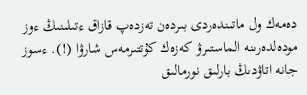دەمەك ول ماتىندەردى بىردەن تەزدەپ قازاق ءتىلىنىڭ ءوز مودەلدەرىنە الماستىرۋ كەزەك كۇتتىرمەس شارۋا (!). ءسوز جانە اتاۋدىڭ بارلىق نورمالىق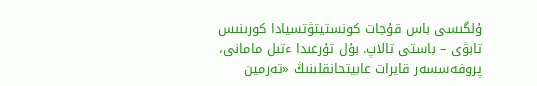ۇلگىسى باس قۇجات كونستيتۋتسيادا كورىنىس تابۋى – باستى تالاپ. بۇل تۇرعىدا ءتىل مامانى، پروفەسسەر قايرات عابيتحانقلىنىڭ «تەرمين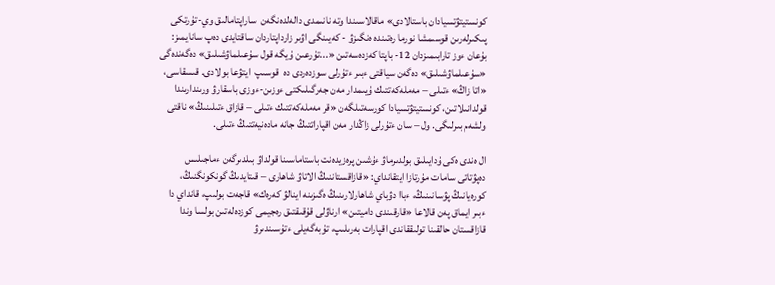كونستيتۋتسيادان باستالادى» ماقالاسىندا وتە نانىمدى دالەلدەنگەن  ساراپتامالىق وي-تۇرتكى پىكىرلەرىن قوسىمشا نورما رەتىندە ەنگىزۋ - كەيىنگى اۋىر زارداپتاردان ساقتايدى دەپ سانايمىز: بۇعان ءوز تارابىمىزدان 12- باپتا كەزدەسەتىن «...تۇرعىن ۇيگە قول سۇعىلماۋشىلىق» دەگەندەگى «سۇعىلماۋشىلىق» دەگەن سياقتى ءبىر ءتۇرلى سوزدەردى دە  قوسىپ  ايتۋعا بولادى. قىسقاسى، «اتا زاڭ» ءتىلى – مەملەكەتتىك ۇيىمدار مەن جەرگىلىكتى ءوزىن-ءوزى باسقارۋ ورىندارىندا قولدانىلاتىن، كونستيتۋتسيادا كورسەتىلگەن «قر مەملەكەتتىك ءتىلى – قازاق ءتىلىنىڭ» ناقتى ولشەم بىرلىگى. ول – سان ءتۇرلى زاڭدار مەن اقپاراتتىڭ جانە مادەنيەتتىڭ ءتىلى.

ال ەندى ەكى ۇدايىلىق بولدىرماۋ ءۇشىن پرەزيدەنت باستاماسىنا قولداۋ بىلدىرگەن ءماجىلىس دەپۋتاتى سامات مۇرتازا ايتقانداي: «قازاقستاننىڭ الاتاۋ شاھارى – قىتايدىڭ گونكونگنىڭ، كورەيانىڭ پۋسانىنىڭ، ءباا دۋباي شاھارلارىنىڭ ەگىزىنە اينالۋ كەرەك» قاجەت بولىپ، قانداي دا ءبىر ايماق پەن قالاعا «قارقىندى داميتىن» ارناۋلى قۇقىقتىق رەجيمى كوزدەلەتىن بولسا وندا  قازاقستان حالقىنا تولىققاندى اقپارات بەرىلىپ، تۇبەگەيلى ءتۇسىندىرۋ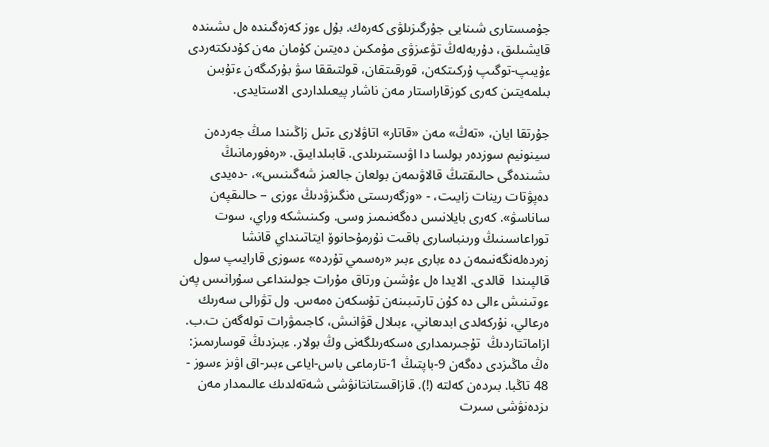جۇمىستارى شىنايى جۇرگىزىلۋى كەرەك. بۇل ءوز كەزەگىندە ەل ىشىندە قايشىلىق، دۇربەلەڭ تۋعىزۋى مۇمكىن دەيتىن كۇمان مەن كۇدىكتەردى ءۇيىپ-توگىپ ۇركىتكەن، قورقىتقان، قولتىققا سۋ بۇركىگەن ءتۇبىن بىلمەيتىن كەرى كوزقاراستار مەن ناشار پيعىلداردى الاستايدى.

جۇرتقا ايان، «تەڭ» مەن «قاتار» اتاۋلارى ءتىل زاڭىندا مىڭ جەردەن سينونيم سوزدەر بولسا دا اۋىستىرىلدى. قابىلدايىق. «رەفورمانىڭ ىشىندەگى حالىقتىڭ قالاۋىمەن بولعان جالعىز شەگىنىس»، -دەيدى دەپۋتات رينات زايىت، - «وزگەرىستى ەنگىزۋدىڭ ءوزى – حالىقپەن ساناسۋ». كەرى بايلانىس دەگەنىمىز وسى. وكىنىشكە وراي، سوت توراعاسىنىڭ ورىنباسارى باقىت نۇرمۇحانوۆ ايتاتىنداي قانشا زەردەلەنگەنىمەن دە ءبارى ءبىر «رەسمي تۇردە» ءسوزى قارايىپ سول قالپىندا  قالدى. الايدا ەل ءۇشىن ورتاق مۇرات جولىنداعى سۇرانىس پەن ءوتىنىش ءالى دە كۇن تارتىبىنەن تۇسكەن ەمەس. ول تۋرالى سەرىك ەرعالي، نۇركەلدى ابدىعاني، ءبىلال قۋانىش، كاجىمۋرات تولەگەن ت.ب. ازاماتتاردىڭ  تۇجىرىمدارى ەسكەرىلگەنى وڭ بولار. ءبىزدىڭ قوسارىمىز: ەڭ ماڭىزدى دەگەن 9-باپتىڭ 1-تارماعى باس-اياعى ءبىر-اق اۋىز ءسوز - 48 تاڭبا. بىردەن كەلتە (!). قازاقستانتانۋشى شەتەلدىك عالىمدار مەن ىزدەنۋشى سىرت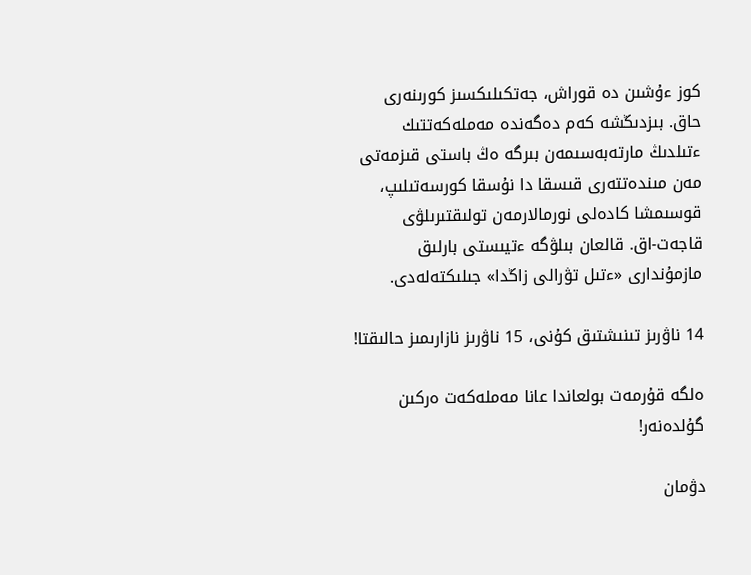كوز ءۇشىن دە قوراش، جەتكىلىكسىز كورىنەرى حاق. بىزدىڭشە كەم دەگەندە مەملەكەتتىك ءتىلدىڭ مارتەبەسىمەن بىرگە ەڭ باستى قىزمەتى مەن مىندەتتەرى قىسقا دا نۇسقا كورسەتىلىپ، قوسىمشا كادەلى نورمالارمەن تولىقتىرىلۋى قاجەت-اق. قالعان بىلۋگە ءتيىستى بارلىق مازمۇندارى «ءتىل تۋرالى زاڭدا» جىلىكتەلەدى.

14 ناۋرىز تىنىشتىق كۇنى، 15 ناۋرىز نازارىمىز حالىقتا!

ەلگە قۇرمەت بولعاندا عانا مەملەكەت ەركىن گۇلدەنەر!

دۋمان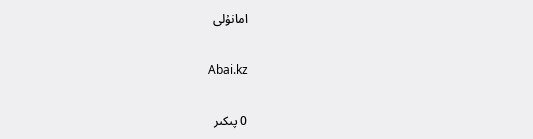امانۇلى

Abai.kz

0 پىكىر